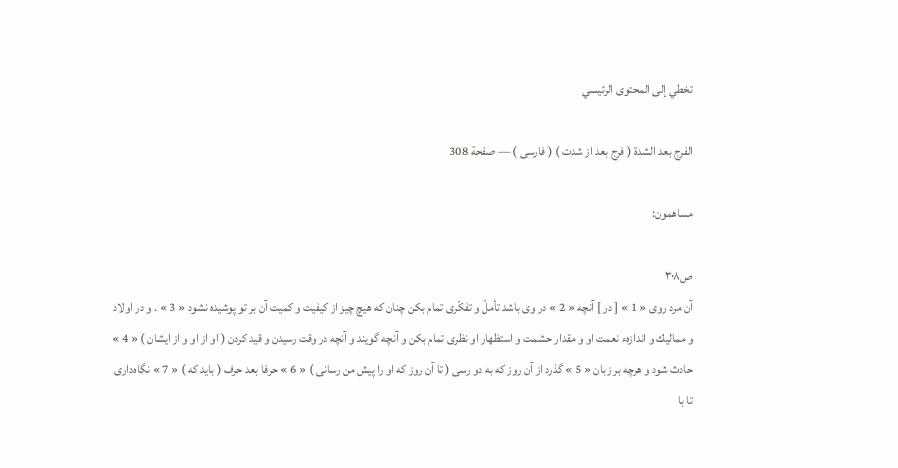تخطي إلى المحتوى الرئيسي

الفرج بعد الشدة ( فرج بعد از شدت ) ( فارسى ) — صفحة 308

مساهمون:

ص٣٠٨
آن مرد روى « 1 » [ در ] آنچه « 2 » در وى باشد تأملّ و تفكّرى تمام بكن چنان كه هيچ چيز از كيفيت و كميت آن بر تو پوشيده نشود « 3 » . و در اولاد و مماليك و اندازهء نعمت او و مقدار حشمت و استظهار او نظرى تمام بكن و آنچه گويند و آنچه در وقت رسيدن و قيد كردن ( او از او و از ايشان ) « 4 » حادث شود و هرچه بر زبان « 5 » گذرد از آن روز كه به دو رسى ( تا آن روز كه او را پيش من رسانى ) « 6 » حرفا بعد حرف ( بايد كه ) « 7 » نگاه‌دارى تا با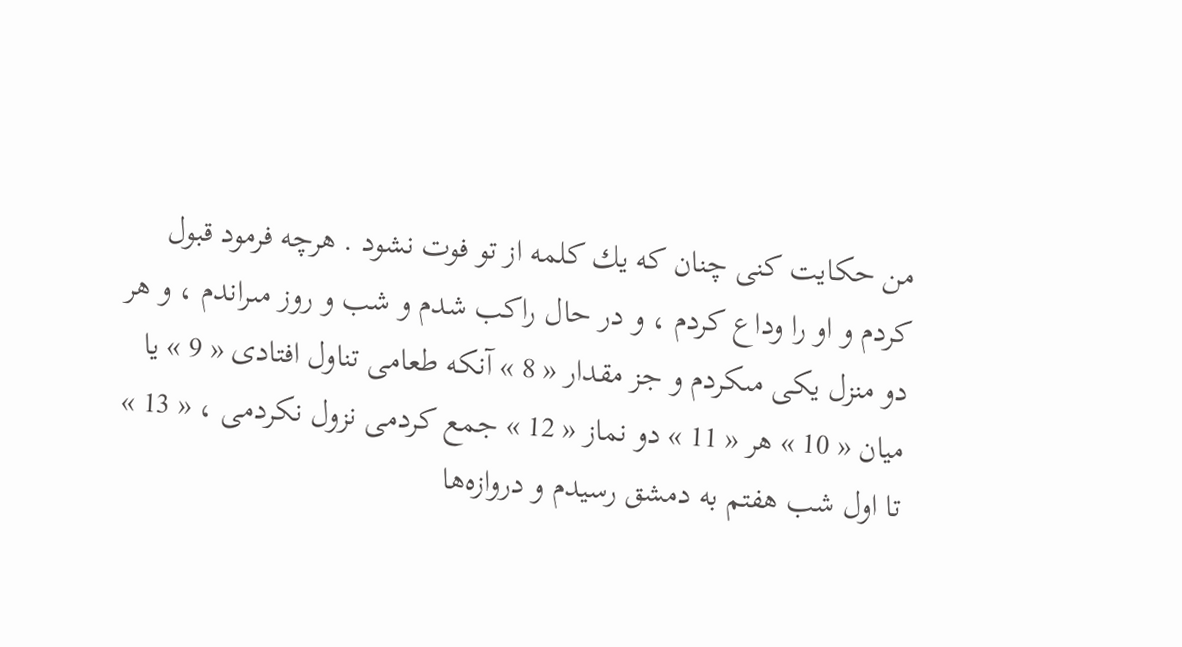من حكايت كنى چنان كه يك كلمه از تو فوت نشود . هرچه فرمود قبول كردم و او را وداع كردم ، و در حال راكب شدم و شب و روز مىراندم ، و هر دو منزل يكى مىكردم و جز مقدار « 8 » آنكه طعامى تناول افتادى « 9 » يا ميان « 10 » هر « 11 » دو نماز « 12 » جمع كردمى نزول نكردمى ، « 13 » تا اول شب هفتم به دمشق رسيدم و دروازه‌ها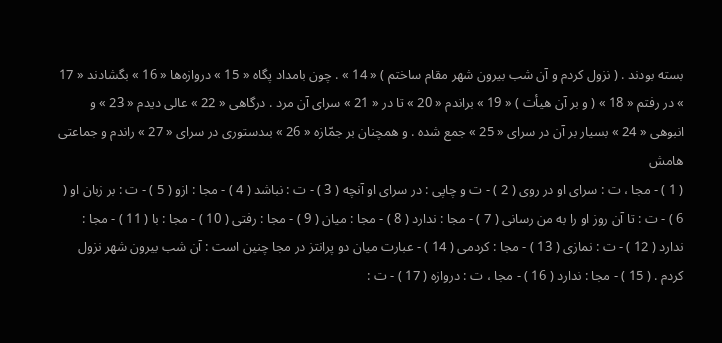بسته بودند . ( نزول كردم و آن شب بيرون شهر مقام ساختم ) « 14 » . چون بامداد پگاه « 15 » دروازه‌ها « 16 » بگشادند « 17 » در رفتم « 18 » ( و بر آن هيأت ) « 19 » براندم « 20 » تا در « 21 » سراى آن مرد . درگاهى « 22 » عالى ديدم « 23 » و انبوهى « 24 » بسيار بر آن در سراى « 25 » جمع شده . و همچنان بر جمّازه « 26 » بىدستورى در سراى « 27 » راندم و جماعتى
هامش
( 1 ) - مجا ، ت : سراى او در روى ( 2 ) - ت و چاپى : در سراى او آنچه ( 3 ) - ت : نباشد ( 4 ) - مجا : ازو ( 5 ) - ت : بر زبان او ( 6 ) - ت : تا آن روز او را به من رسانى ( 7 ) - مجا : ندارد ( 8 ) - مجا : ميان ( 9 ) - مجا : رفتى ( 10 ) - مجا : با ( 11 ) - مجا : ندارد ( 12 ) - ت : نمازى ( 13 ) - مجا : كردمى ( 14 ) - عبارت ميان دو پرانتز در مجا چنين است : آن شب بيرون شهر نزول كردم . ( 15 ) - مجا : ندارد ( 16 ) - مجا ، ت : دروازه ( 17 ) - ت :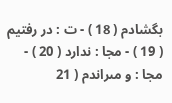بگشادم ( 18 ) - ت : در رفتيم ( 19 ) - مجا : ندارد ( 20 ) - مجا : و مىراندم ( 21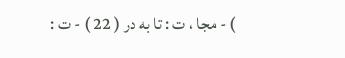) - مجا ، ت : تا به در ( 22 ) - ت :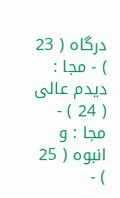درگاه ( 23 ) - مجا : ديدم عالى ( 24 ) - مجا : و انبوه ( 25 ) -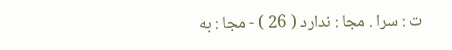ت : سرا . مجا : ندارد ( 26 ) - مجا : به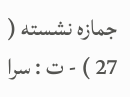جمازه نشسته ( 27 ) - ت : سرا